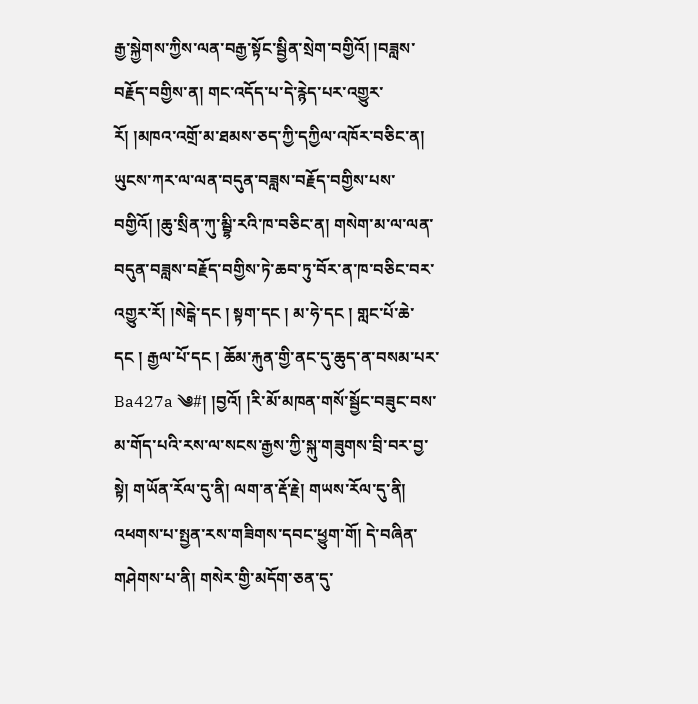རྒྱ་སྐྱེགས་ཀྱིས་ལན་བརྒྱ་སྟོང་སྦྱིན་སྲེག་བགྱིའོ། །བཟླས་བརྗོད་བགྱིས་ན། གང་འདོད་པ་དེ་རྙེད་པར་འགྱུར་རོ། །མཁའ་འགྲོ་མ་ཐམས་ཅད་ཀྱི་དཀྱིལ་འཁོར་བཅིང་ན། ཡུངས་ཀར་ལ་ལན་བདུན་བཟླས་བརྗོད་བགྱིས་པས་བགྱིའོ། །ཆུ་སྲིན་ཀུ་མྦྷི་རའི་ཁ་བཅིང་ན། གསེག་མ་ལ་ལན་བདུན་བཟླས་བརྗོད་བགྱིས་ཏེ་ཆབ་ཏུ་བོར་ན་ཁ་བཅིང་བར་འགྱུར་རོ། །སེངྒེ་དང ། སྟག་དང ། མ་ཧེ་དང ། གླང་པོ་ཆེ་དང ། རྒྱལ་པོ་དང ། ཆོམ་རྐུན་གྱི་ནང་དུ་ཆུད་ན་བསམ་པར་ Ba427a ༄#། །བྱའོ། །རི་མོ་མཁན་གསོ་སྦྱོང་བཟུང་བས་མ་གོད་པའི་རས་ལ་སངས་རྒྱས་ཀྱི་སྐུ་གཟུགས་བྲི་བར་བྱ་སྟེ། གཡོན་རོལ་དུ་ནི། ལག་ན་རྡོ་རྗེ། གཡས་རོལ་དུ་ནི། འཕགས་པ་སྤྱན་རས་གཟིགས་དབང་ཕྱུག་གོ། དེ་བཞིན་གཤེགས་པ་ནི། གསེར་གྱི་མདོག་ཅན་དུ་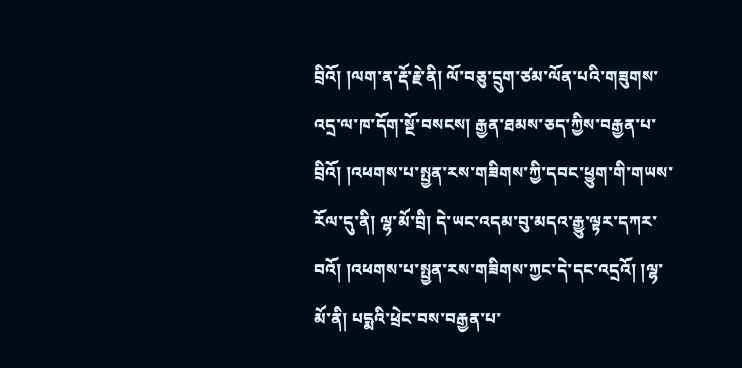བྲིའོ། །ལག་ན་རྡོ་རྗེ་ནི། ལོ་བཅུ་དྲུག་ཙམ་ལོན་པའི་གཟུགས་འདྲ་ལ་ཁ་དོག་སྔོ་བསངས། རྒྱན་ཐམས་ཅད་ཀྱིས་བརྒྱན་པ་བྲིའོ། །འཕགས་པ་སྤྱན་རས་གཟིགས་ཀྱི་དབང་ཕྱུག་གི་གཡས་རོལ་དུ་ནི། ལྷ་མོ་བྲི། དེ་ཡང་འདམ་བུ་མདའ་རྒྱུ་ལྟར་དཀར་བའོ། །འཕགས་པ་སྤྱན་རས་གཟིགས་ཀྱང་དེ་དང་འདྲའོ། །ལྷ་མོ་ནི། པདྨའི་ཕྲེང་བས་བརྒྱན་པ་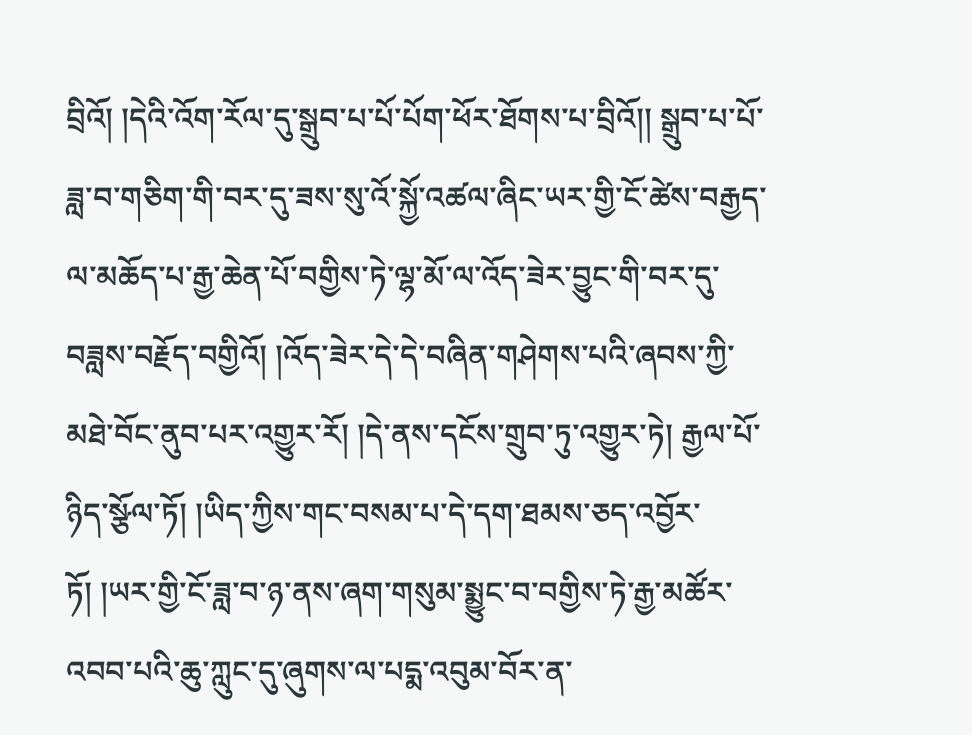བྲིའོ། །དེའི་འོག་རོལ་དུ་སྒྲུབ་པ་པོ་པོག་ཕོར་ཐོགས་པ་བྲིའོ།། སྒྲུབ་པ་པོ་ཟླ་བ་གཅིག་གི་བར་དུ་ཟས་སུ་འོ་སྐྱོ་འཚལ་ཞིང་ཡར་གྱི་ངོ་ཚེས་བརྒྱད་ལ་མཆོད་པ་རྒྱ་ཆེན་པོ་བགྱིས་ཏེ་ལྷ་མོ་ལ་འོད་ཟེར་བྱུང་གི་བར་དུ་བཟླས་བརྗོད་བགྱིའོ། །འོད་ཟེར་དེ་དེ་བཞིན་གཤེགས་པའི་ཞབས་ཀྱི་མཐེ་བོང་ནུབ་པར་འགྱུར་རོ། །དེ་ནས་དངོས་གྲུབ་ཏུ་འགྱུར་ཏེ། རྒྱལ་པོ་ཉིད་སྩོལ་ཏོ། །ཡིད་ཀྱིས་གང་བསམ་པ་དེ་དག་ཐམས་ཅད་འབྱོར་ཏོ། །ཡར་གྱི་ངོ་ཟླ་བ་ཉ་ནས་ཞག་གསུམ་སྨྱུང་བ་བགྱིས་ཏེ་རྒྱ་མཚོར་འབབ་པའི་ཆུ་ཀླུང་དུ་ཞུགས་ལ་པདྨ་འབུམ་བོར་ན་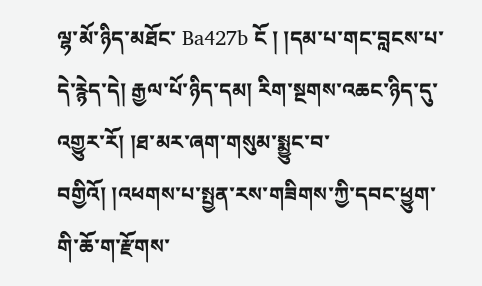ལྷ་མོ་ཉིད་མཐོང་ Ba427b ངོ ། །དམ་པ་གང་བླངས་པ་དེ་རྙེད་དེ། རྒྱལ་པོ་ཉིད་དམ། རིག་སྔགས་འཆང་ཉིད་དུ་འགྱུར་རོ། །ཐ་མར་ཞག་གསུམ་སྨྱུང་བ་བགྱིའོ། །འཕགས་པ་སྤྱན་རས་གཟིགས་ཀྱི་དབང་ཕྱུག་གི་ཆོ་ག་རྫོགས་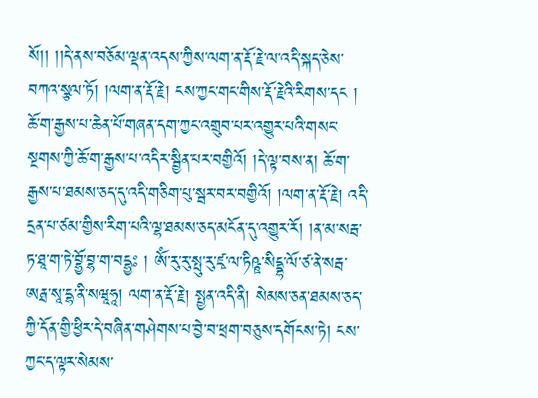སོ།། །།དེ་ནས་བཅོམ་ལྡན་འདས་ཀྱིས་ལག་ན་རྡོ་རྗེ་ལ་འདི་སྐད་ཅེས་བཀའ་སྩལ་ཏོ། །ལག་ན་རྡོ་རྗེ། ངས་ཀྱང་གང་གིས་རྡོ་རྗེའི་རིགས་དང ། ཆོ་ག་རྒྱས་པ་ཆེན་པོ་གཞན་དག་ཀྱང་འགྲུབ་པར་འགྱུར་པའི་གསང་སྔགས་ཀྱི་ཆོ་ག་རྒྱས་པ་འདིར་སྦྱིན་པར་བགྱིའོ། །དེ་ལྟ་བས་ན། ཆོ་ག་རྒྱས་པ་ཐམས་ཅད་དུ་འདི་གཅིག་པུ་སྦར་བར་བགྱིའོ། །ལག་ན་རྡོ་རྗེ། འདི་དྲན་པ་ཙམ་གྱིས་རིག་པའི་ལྷ་ཐམས་ཅད་མངོན་དུ་འགྱུར་རོ། །ན་མ་སརྦ་ཏ་ཐཱ་ག་ཏེ་བྷྱོ་བྷ་ག་བདྷྱཿ ། ཨོཾ་རུ་རུ་སྤུ་རུ་ཛྭ་ལ་ཏིཥྛ་སིདྡྷ་ལོ་ཙ་ནེ་སརྦ་ཨརྠ་སཱ་དྷ་ནི་སཝཱཧཱ། ལག་ན་རྡོ་རྗེ། སྤྱན་འདི་ནི། སེམས་ཅན་ཐམས་ཅད་ཀྱི་དོན་གྱི་ཕྱིར་དེ་བཞིན་གཤེགས་པ་བྱེ་བ་ཕྲག་བཅུས་དགོངས་ཏེ། ངས་ཀྱང་ད་ལྟར་སེམས་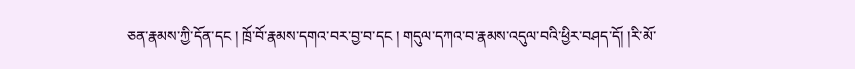ཅན་རྣམས་ཀྱི་དོན་དང ། ཁྲོ་བོ་རྣམས་དགའ་བར་བྱ་བ་དང ། གདུལ་དཀའ་བ་རྣམས་འདུལ་བའི་ཕྱིར་བཤད་དོ། །རི་མོ་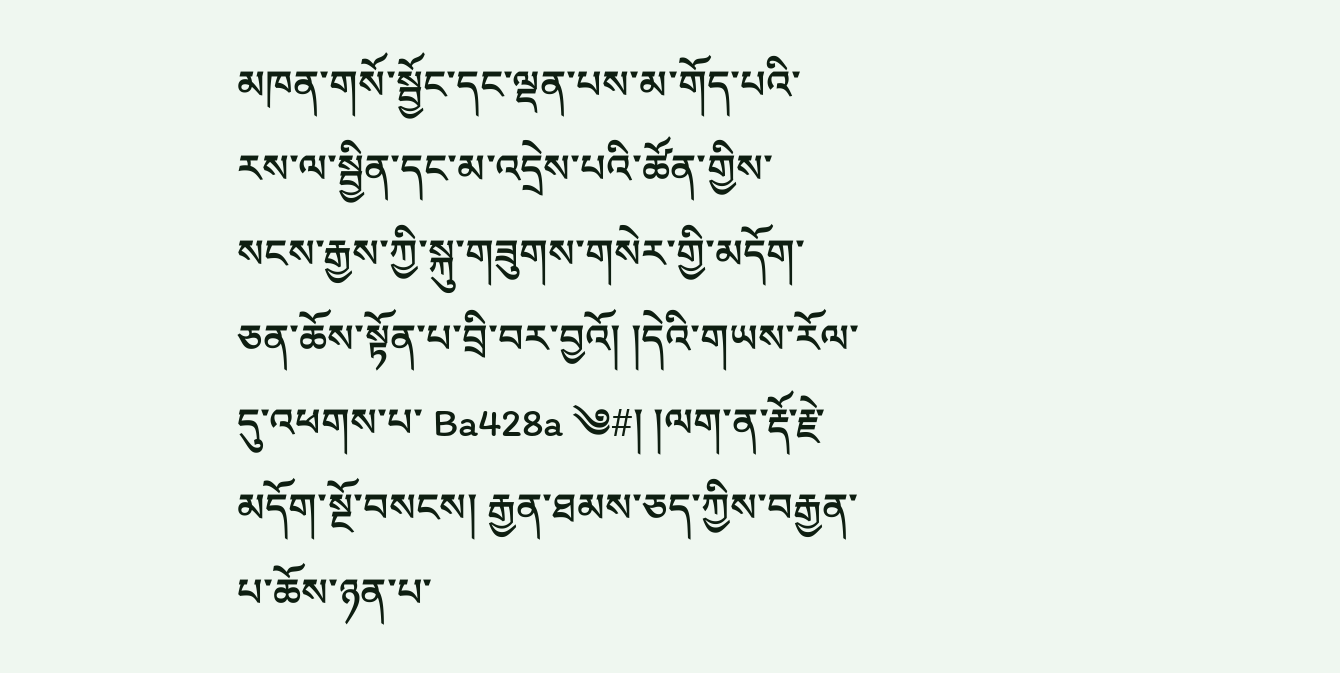མཁན་གསོ་སྦྱོང་དང་ལྡན་པས་མ་གོད་པའི་རས་ལ་སྦྱིན་དང་མ་འདྲེས་པའི་ཚོན་གྱིས་སངས་རྒྱས་ཀྱི་སྐུ་གཟུགས་གསེར་གྱི་མདོག་ཅན་ཆོས་སྟོན་པ་བྲི་བར་བྱའོ། །དེའི་གཡས་རོལ་དུ་འཕགས་པ་ Ba428a ༄#། །ལག་ན་རྡོ་རྗེ་མདོག་སྔོ་བསངས། རྒྱན་ཐམས་ཅད་ཀྱིས་བརྒྱན་པ་ཆོས་ཉན་པ་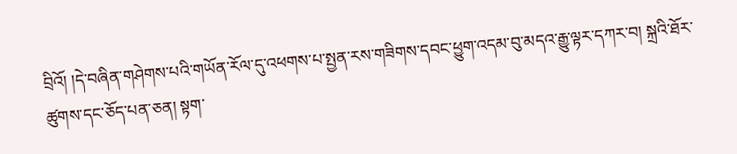བྲིའོ། །དེ་བཞིན་གཤེགས་པའི་གཡོན་རོལ་དུ་འཕགས་པ་སྤྱན་རས་གཟིགས་དབང་ཕྱུག་འདམ་བུ་མདའ་རྒྱུ་ལྟར་དཀར་བ། སྐྲའི་ཐོར་ཚུགས་དང་ཅོད་པན་ཅན། སྟག་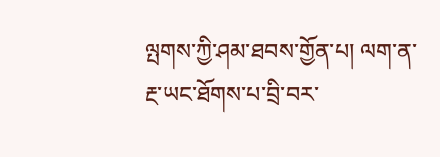ལྤགས་ཀྱི་ཤམ་ཐབས་གྱོན་པ། ལག་ན་རྔ་ཡང་ཐོགས་པ་བྲི་བར་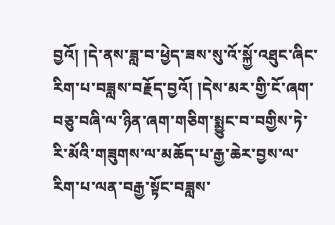བྱའོ། །དེ་ནས་ཟླ་བ་ཕྱེད་ཟས་སུ་འོ་སྐྱོ་འཐུང་ཞིང་རིག་པ་བཟླས་བརྗོད་བྱའོ། །དེས་མར་གྱི་ངོ་ཞག་བཅུ་བཞི་ལ་ཉིན་ཞག་གཅིག་སྨྱུང་བ་བགྱིས་ཏེ་རི་མོའི་གཟུགས་ལ་མཆོད་པ་རྒྱ་ཆེར་བྱས་ལ་རིག་པ་ལན་བརྒྱ་སྟོང་བཟླས་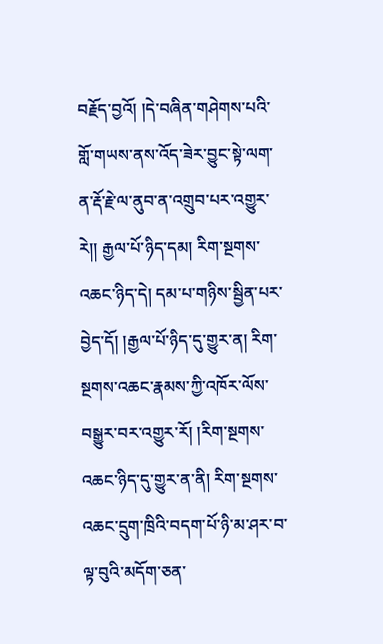བརྗོད་བྱའོ། །དེ་བཞིན་གཤེགས་པའི་གློ་གཡས་ནས་འོད་ཟེར་བྱུང་སྟེ་ལག་ན་རྡོ་རྗེ་ལ་ནུབ་ན་འགྲུབ་པར་འགྱུར་རེ།། རྒྱལ་པོ་ཉིད་དམ། རིག་སྔགས་འཆང་ཉིད་དེ། དམ་པ་གཉིས་སྦྱིན་པར་བྱེད་དོ། །རྒྱལ་པོ་ཉིད་དུ་གྱུར་ན། རིག་སྔགས་འཆང་རྣམས་ཀྱི་འཁོར་ལོས་བསྒྱུར་བར་འགྱུར་རོ། །རིག་སྔགས་འཆང་ཉིད་དུ་གྱུར་ན་ནི། རིག་སྔགས་འཆང་དྲུག་ཁྲིའི་བདག་པོ་ཉི་མ་ཤར་བ་ལྟ་བུའི་མདོག་ཅན་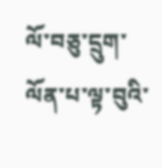ལོ་བཅུ་དྲུག་ལོན་པ་ལྟ་བུའི་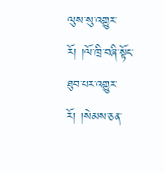ལུས་སུ་འགྱུར་རོ། །ལོ་ཁྲི་བཞི་སྟོང་ཐུབ་པར་འགྱུར་རོ། །སེམས་ཅན་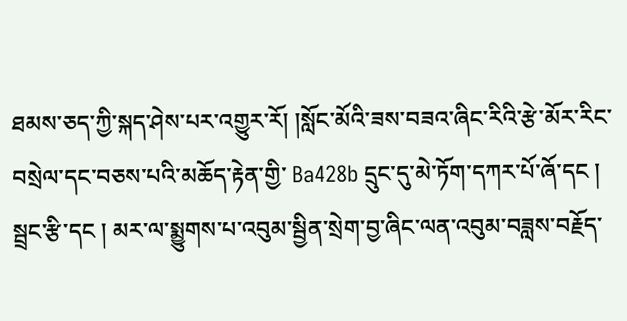ཐམས་ཅད་ཀྱི་སྐད་ཤེས་པར་འགྱུར་རོ། །སློང་མོའི་ཟས་བཟའ་ཞིང་རིའི་རྩེ་མོར་རིང་བསྲེལ་དང་བཅས་པའི་མཆོད་རྟེན་གྱི་ Ba428b དྲུང་དུ་མེ་ཏོག་དཀར་པོ་ཞོ་དང ། སྦྲང་རྩི་དང ། མར་ལ་སྨྱུགས་པ་འབུམ་སྦྱིན་སྲེག་བྱ་ཞིང་ལན་འབུམ་བཟླས་བརྗོད་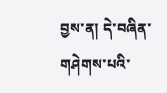བྱས་ན། དེ་བཞིན་གཤེགས་པའི་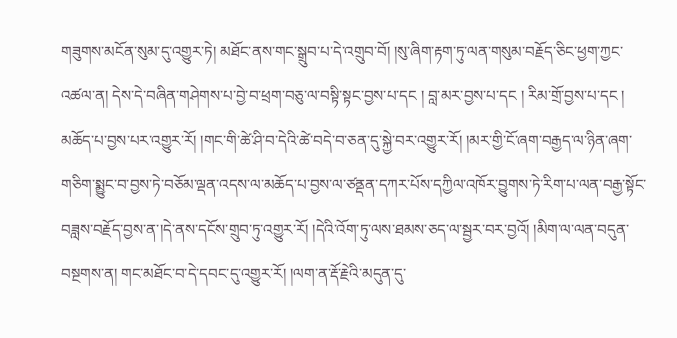གཟུགས་མངོན་སུམ་དུ་འགྱུར་ཏེ། མཐོང་ནས་གང་སྒྲུབ་པ་དེ་འགྲུབ་བོ། །སུ་ཞིག་རྟག་ཏུ་ལན་གསུམ་བརྗོད་ཅིང་ཕྱག་ཀྱང་འཚལ་ན། དེས་དེ་བཞིན་གཤེགས་པ་བྱེ་བ་ཕྲག་བཅུ་ལ་བསྟི་སྟང་བྱས་པ་དང ། བླ་མར་བྱས་པ་དང ། རིམ་གྲོ་བྱས་པ་དང ། མཆོད་པ་བྱས་པར་འགྱུར་རོ། །གང་གི་ཚེ་ཤི་བ་དེའི་ཚེ་བདེ་བ་ཅན་དུ་སྐྱེ་བར་འགྱུར་རོ། །མར་གྱི་ངོ་ཞག་བརྒྱད་ལ་ཉིན་ཞག་གཅིག་སྨྱུང་བ་བྱས་ཏེ་བཅོམ་ལྡན་འདས་ལ་མཆོད་པ་བྱས་ལ་ཙནྡན་དཀར་པོས་དཀྱིལ་འཁོར་བྱུགས་ཏེ་རིག་པ་ལན་བརྒྱ་སྟོང་བཟླས་བརྗོད་བྱས་ན་།དེ་ནས་དངོས་གྲུབ་ཏུ་འགྱུར་རོ། །དེའི་འོག་ཏུ་ལས་ཐམས་ཅད་ལ་སྦྱར་བར་བྱའོ། །མིག་ལ་ལན་བདུན་བསྔགས་ན། གང་མཐོང་བ་དེ་དབང་དུ་འགྱུར་རོ། །ལག་ན་རྡོ་རྗེའི་མདུན་དུ་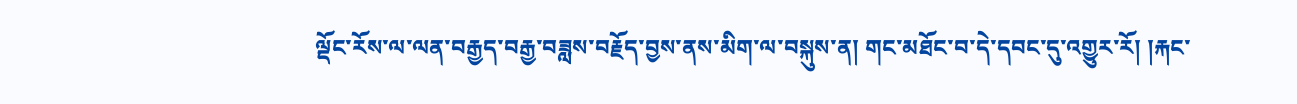ལྡོང་རོས་ལ་ལན་བརྒྱད་བརྒྱ་བཟླས་བརྗོད་བྱས་ནས་མིག་ལ་བསྐུས་ན། གང་མཐོང་བ་དེ་དབང་དུ་འགྱུར་རོ། །རྐང་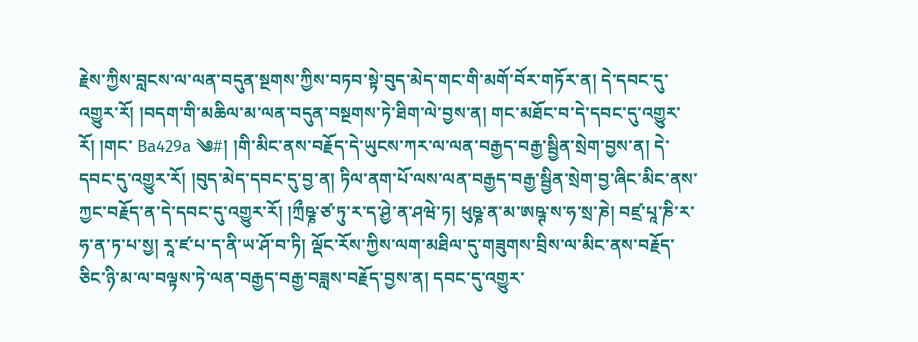རྗེས་ཀྱིས་བླངས་ལ་ལན་བདུན་སྔགས་ཀྱིས་བཏབ་སྟེ་བུད་མེད་གང་གི་མགོ་བོར་གཏོར་ན། དེ་དབང་དུ་འགྱུར་རོ། །བདག་གི་མཆིལ་མ་ལན་བདུན་བསྔགས་ཏེ་ཐིག་ལེ་བྱས་ན། གང་མཐོང་བ་དེ་དབང་དུ་འགྱུར་རོ། །གང་ Ba429a ༄#། །གི་མིང་ནས་བརྗོད་དེ་ཡུངས་ཀར་ལ་ལན་བརྒྱད་བརྒྱ་སྦྱིན་སྲེག་བྱས་ན། དེ་དབང་དུ་འགྱུར་རོ། །བུད་མེད་དབང་དུ་བྱ་ན། ཏིལ་ནག་པོ་ལས་ལན་བརྒྱད་བརྒྱ་སྦྱིན་སྲེག་བྱ་ཞིང་མིང་ནས་ཀྱང་བརྗོད་ན་དེ་དབང་དུ་འགྱུར་རོ། །ཀྲྀཥྞ་ཙ་ཏུ་ར་ད་ཤྱེ་ན་ཤཝེ་ཏ། ཕུཥྞ་ན་མ་ཨཥྚ་ས་ཧ་སྲ་ཎེ། བཛྲ་པཱ་ཎི་ར་ཧ་ན་ཏ་པ་སྱ། རཱ་ཛ་པ་ད་ནི་ཡ་ཤོ་བ་ཏི། ལྡོང་རོས་ཀྱིས་ལག་མཐིལ་དུ་གཟུགས་བྲིས་ལ་མིང་ནས་བརྗོད་ཅིང་ཉི་མ་ལ་བལྟས་ཏེ་ལན་བརྒྱད་བརྒྱ་བཟླས་བརྗོད་བྱས་ན། དབང་དུ་འགྱུར་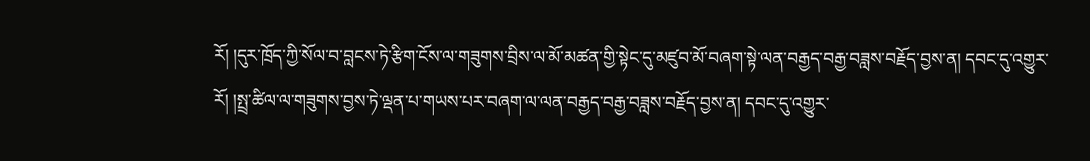རོ། །དུར་ཁྲོད་ཀྱི་སོལ་བ་བླངས་ཏེ་རྩིག་ངོས་ལ་གཟུགས་བྲིས་ལ་མོ་མཚན་གྱི་སྟེང་དུ་མཛུབ་མོ་བཞག་སྟེ་ལན་བརྒྱད་བརྒྱ་བཟླས་བརྗོད་བྱས་ན། དབང་དུ་འགྱུར་རོ། །སྤྲ་ཚིལ་ལ་གཟུགས་བྱས་ཏེ་ལྡན་པ་གཡས་པར་བཞག་ལ་ལན་བརྒྱད་བརྒྱ་བཟླས་བརྗོད་བྱས་ན། དབང་དུ་འགྱུར་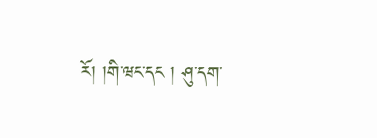རོ། །གི་ཝང་དང ། ཤུ་དག་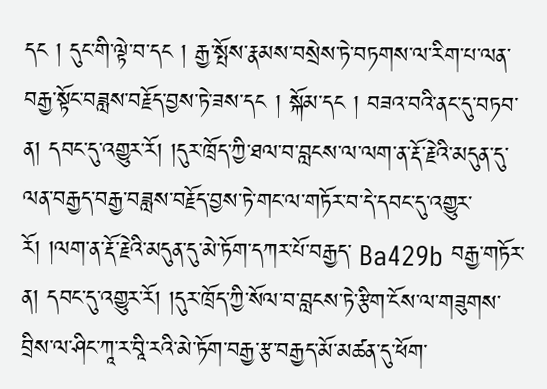དང ། དུང་གི་ལྟེ་བ་དང ། རྒྱ་སྤོས་རྣམས་བསྲེས་ཏེ་བཏགས་ལ་རིག་པ་ལན་བརྒྱ་སྟོང་བཟླས་བརྗོད་བྱས་ཏེ་ཟས་དང ། སྐོམ་དང ། བཟའ་བའི་ནང་དུ་བཏབ་ན། དབང་དུ་འགྱུར་རོ། །དུར་ཁྲོད་ཀྱི་ཐལ་བ་བླངས་ལ་ལག་ན་རྡོ་རྗེའི་མདུན་དུ་ལན་བརྒྱད་བརྒྱ་བཟླས་བརྗོད་བྱས་ཏེ་གང་ལ་གཏོར་བ་དེ་དབང་དུ་འགྱུར་རོ། །ལག་ན་རྡོ་རྗེའི་མདུན་དུ་མེ་ཏོག་དཀར་པོ་བརྒྱད་ Ba429b བརྒྱ་གཏོར་ན། དབང་དུ་འགྱུར་རོ། །དུར་ཁྲོད་ཀྱི་སོལ་བ་བླངས་ཏེ་རྩིག་ངོས་ལ་གཟུགས་བྲིས་ལ་ཤིང་ཀཱ་ར་བཱི་རའི་མེ་ཏོག་བརྒྱ་རྩ་བརྒྱད་མོ་མཚན་དུ་ཕོག་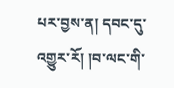པར་བྱས་ན། དབང་དུ་འགྱུར་རོ། །བ་ལང་གི་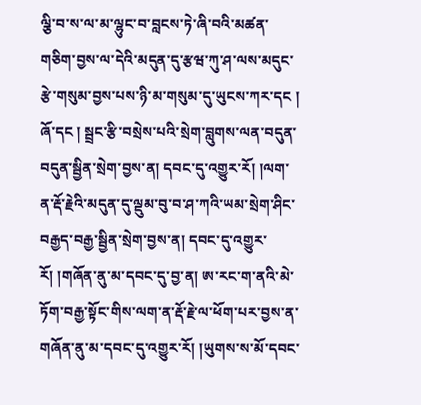ལྕི་བ་ས་ལ་མ་ལྷུང་བ་བླངས་ཏེ་ཞི་བའི་མཚན་གཅིག་བྱས་ལ་དེའི་མདུན་དུ་རྩཝ་ཀུ་ཤ་ལས་མདུང་རྩེ་གསུམ་བྱས་པས་ཉི་མ་གསུམ་དུ་ཡུངས་ཀར་དང ། ཞོ་དང ། སྦྲང་རྩི་བསྲེས་པའི་སྲེག་བླུགས་ལན་བདུན་བདུན་སྦྱིན་སྲེག་བྱས་ན། དབང་དུ་འགྱུར་རོ། །ལག་ན་རྡོ་རྗེའི་མདུན་དུ་ལྡུམ་བུ་བ་ཤ་ཀའི་ཡམ་སྲེག་ཤིང་བརྒྱད་བརྒྱ་སྦྱིན་སྲེག་བྱས་ན། དབང་དུ་འགྱུར་རོ། །གཞོན་ནུ་མ་དབང་དུ་བྱ་ན། ཨ་རང་ག་ནའི་མེ་ཏོག་བརྒྱ་སྟོང་གིས་ལག་ན་རྡོ་རྗེ་ལ་ཕོག་པར་བྱས་ན་གཞོན་ནུ་མ་དབང་དུ་འགྱུར་རོ། །ཡུགས་ས་མོ་དབང་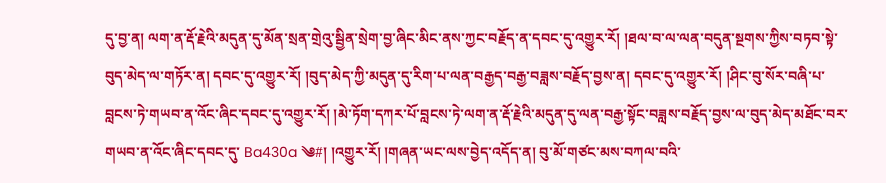དུ་བྱ་ན། ལག་ན་རྡོ་རྗེའི་མདུན་དུ་མོན་སྲན་གྲེའུ་སྦྱིན་སྲེག་བྱ་ཞིང་མིང་ནས་ཀྱང་བརྗོད་ན་དབང་དུ་འགྱུར་རོ། །ཐལ་བ་ལ་ལན་བདུན་སྔགས་ཀྱིས་བཏབ་སྟེ་བུད་མེད་ལ་གཏོར་ན། དབང་དུ་འགྱུར་རོ། །བུད་མེད་ཀྱི་མདུན་དུ་རིག་པ་ལན་བརྒྱད་བརྒྱ་བཟླས་བརྗོད་བྱས་ན། དབང་དུ་འགྱུར་རོ། །ཤིང་བུ་སོར་བཞི་པ་བླངས་ཏེ་གཡབ་ན་འོང་ཞིང་དབང་དུ་འགྱུར་རོ། །མེ་ཏོག་དཀར་པོ་བླངས་ཏེ་ལག་ན་རྡོ་རྗེའི་མདུན་དུ་ལན་བརྒྱ་སྟོང་བཟླས་བརྗོད་བྱས་ལ་བུད་མེད་མཐོང་བར་གཡབ་ན་འོང་ཞིང་དབང་དུ་ Ba430a ༄#། །འགྱུར་རོ། །གཞན་ཡང་ལས་བྱེད་འདོད་ན། བུ་མོ་གཙང་མས་བཀལ་བའི་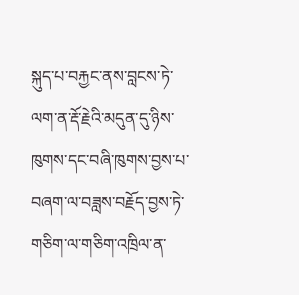སྐུད་པ་བརྐྱང་ནས་བླངས་ཏེ་ལག་ན་རྡོ་རྗེའི་མདུན་དུ་ཉིས་ཁུགས་དང་བཞི་ཁུགས་བྱས་པ་བཞག་ལ་བཟླས་བརྗོད་བྱས་ཏེ་གཅིག་ལ་གཅིག་འཁྲིལ་ན་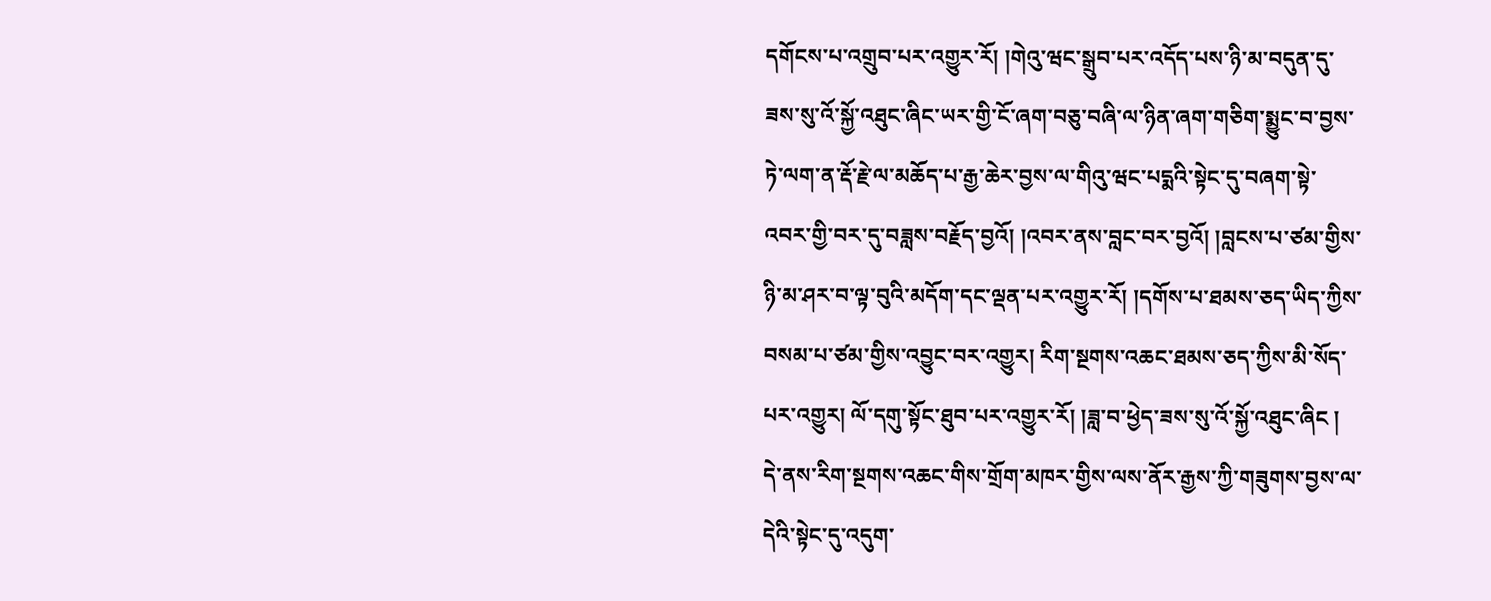དགོངས་པ་འགྲུབ་པར་འགྱུར་རོ། །གེའུ་ཝང་སྒྲུབ་པར་འདོད་པས་ཉི་མ་བདུན་དུ་ཟས་སུ་འོ་སྐྱོ་འཐུང་ཞིང་ཡར་གྱི་ངོ་ཞག་བཅུ་བཞི་ལ་ཉིན་ཞག་གཅིག་སྨྱུང་བ་བྱས་ཏེ་ལག་ན་རྡོ་རྗེ་ལ་མཆོད་པ་རྒྱ་ཆེར་བྱས་ལ་གིའུ་ཝང་པདྨའི་སྟེང་དུ་བཞག་སྟེ་འབར་གྱི་བར་དུ་བཟླས་བརྗོད་བྱའོ། །འབར་ནས་བླང་བར་བྱའོ། །བླངས་པ་ཙམ་གྱིས་ཉི་མ་ཤར་བ་ལྟ་བུའི་མདོག་དང་ལྡན་པར་འགྱུར་རོ། །དགོས་པ་ཐམས་ཅད་ཡིད་ཀྱིས་བསམ་པ་ཙམ་གྱིས་འབྱུང་བར་འགྱུར། རིག་སྔགས་འཆང་ཐམས་ཅད་ཀྱིས་མི་སོད་པར་འགྱུར། ལོ་དགུ་སྟོང་ཐུབ་པར་འགྱུར་རོ། །ཟླ་བ་ཕྱེད་ཟས་སུ་འོ་སྐྱོ་འཐུང་ཞིང ། དེ་ནས་རིག་སྔགས་འཆང་གིས་གྲོག་མཁར་གྱིས་ལས་ནོར་རྒྱས་ཀྱི་གཟུགས་བྱས་ལ་དེའི་སྟེང་དུ་འདུག་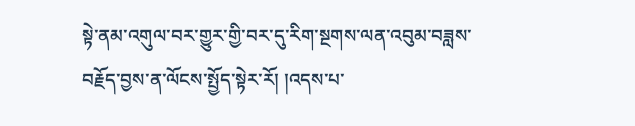སྟེ་ནམ་འགུལ་བར་གྱུར་གྱི་བར་དུ་རིག་སྔགས་ལན་འབུམ་བཟླས་བརྗོད་བྱས་ན་ལོངས་སྤྱོད་སྟེར་རོ། །འདས་པ་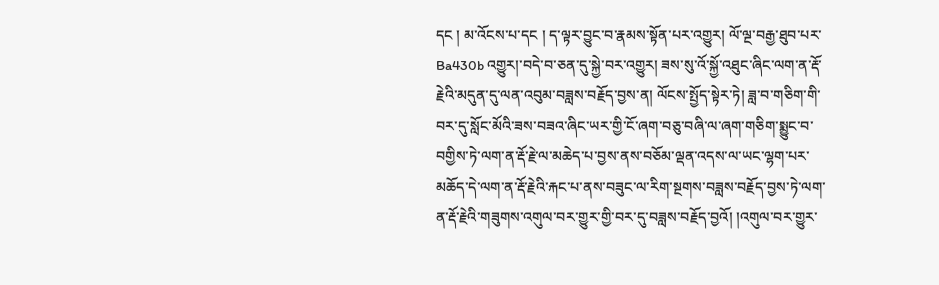དང ། མ་འོངས་པ་དང ། ད་ལྟར་བྱུང་བ་རྣམས་སྟོན་པར་འགྱུར། ལོ་ལྔ་བརྒྱ་ཐུབ་པར་ Ba430b འགྱུར།་བདེ་བ་ཅན་དུ་སྐྱེ་བར་འགྱུར། ཟས་སུ་འོ་སྐྱོ་འཐུང་ཞིང་ལག་ན་རྡོ་རྗེའི་མདུན་དུ་ལན་འབུམ་བཟླས་བརྗོད་བྱས་ན། ལོངས་སྤྱོད་སྟེར་ཏེ། ཟླ་བ་གཅིག་གི་བར་དུ་སློང་མོའི་ཟས་བཟའ་ཞིང་ཡར་གྱི་ངོ་ཞག་བཅུ་བཞི་ལ་ཞག་གཅིག་སྨྱུང་བ་བགྱིས་ཏེ་ལག་ན་རྡོ་རྗེ་ལ་མཆེད་པ་བྱས་ནས་བཅོམ་ལྡན་འདས་ལ་ཡང་ལྷག་པར་མཆོད་དེ་ལག་ན་རྡོ་རྗེའི་རྐང་པ་ནས་བཟུང་ལ་རིག་སྔགས་བཟླས་བརྗོད་བྱས་ཏེ་ལག་ན་རྡོ་རྗེའི་གཟུགས་འགུལ་བར་གྱུར་གྱི་བར་དུ་བཟླས་བརྗོད་བྱའོ། །འགུལ་བར་གྱུར་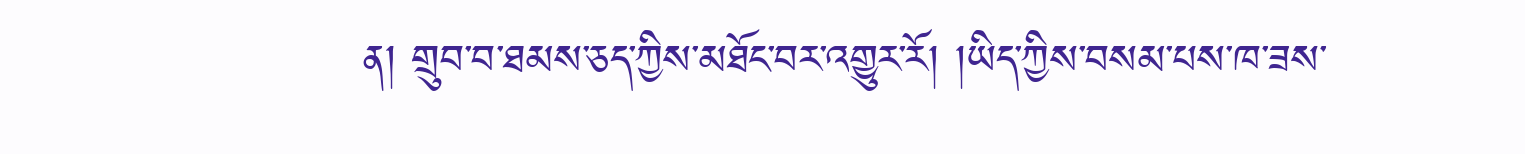ན། གྲུབ་བ་ཐམས་ཅད་ཀྱིས་མཐོང་བར་འགྱུར་རོ། །ཡིད་ཀྱིས་བསམ་པས་ཁ་ཟས་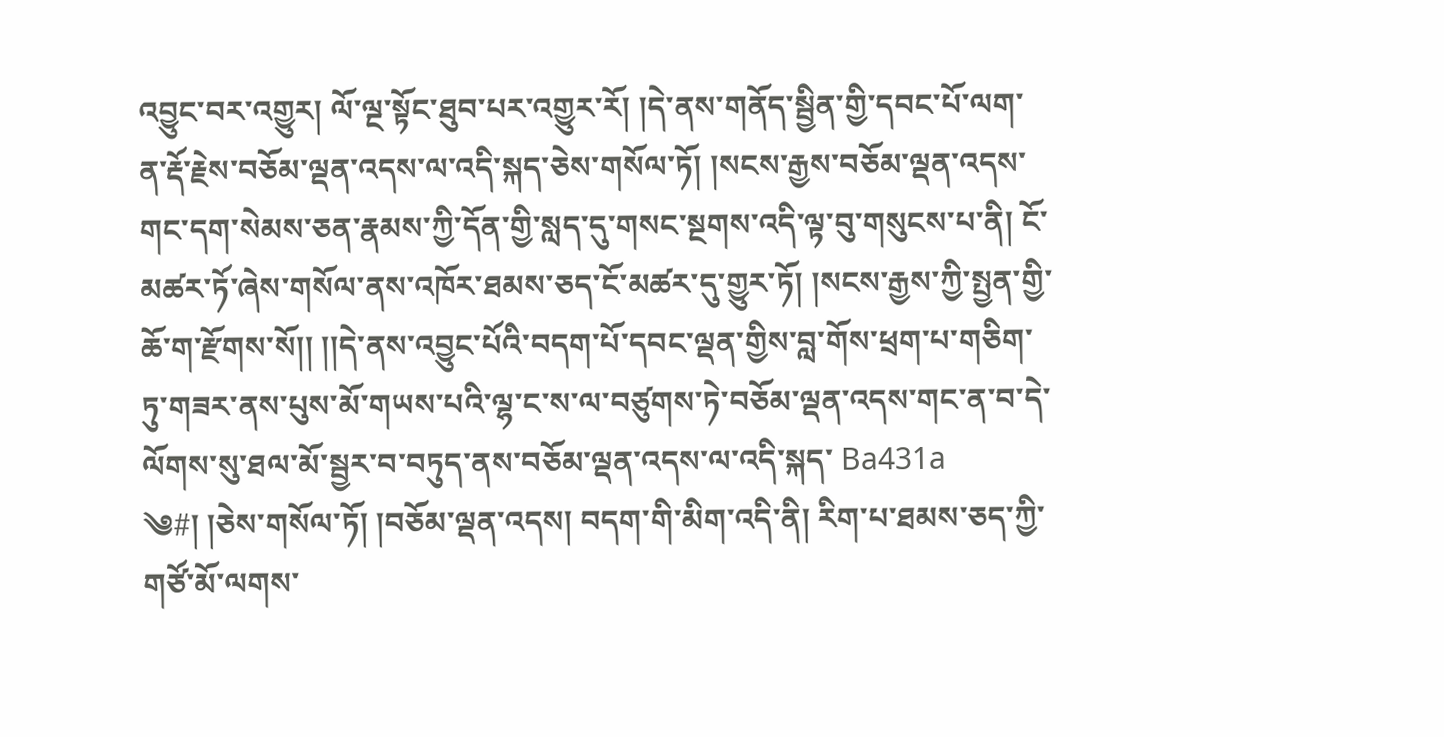འབྱུང་བར་འགྱུར། ལོ་ལྔ་སྟོང་ཐུབ་པར་འགྱུར་རོ། །དེ་ནས་གནོད་སྦྱིན་གྱི་དབང་པོ་ལག་ན་རྡོ་རྗེས་བཅོམ་ལྡན་འདས་ལ་འདི་སྐད་ཅེས་གསོལ་ཏོ། །སངས་རྒྱས་བཅོམ་ལྡན་འདས་གང་དག་སེམས་ཅན་རྣམས་ཀྱི་དོན་གྱི་སླད་དུ་གསང་སྔགས་འདི་ལྟ་བུ་གསུངས་པ་ནི། ངོ་མཚར་ཏོ་ཞེས་གསོལ་ནས་འཁོར་ཐམས་ཅད་ངོ་མཚར་དུ་གྱུར་ཏོ། །སངས་རྒྱས་ཀྱི་སྤྱན་གྱི་ཆོ་ག་རྫོགས་སོ།། །།དེ་ནས་འབྱུང་པོའི་བདག་པོ་དབང་ལྡན་གྱིས་བླ་གོས་ཕྲག་པ་གཅིག་ཏུ་གཟར་ནས་པུས་མོ་གཡས་པའི་ལྷ་ང་ས་ལ་བཙུགས་ཏེ་བཅོམ་ལྡན་འདས་གང་ན་བ་དེ་ལོགས་སུ་ཐལ་མོ་སྦྱར་བ་བཏུད་ནས་བཅོམ་ལྡན་འདས་ལ་འདི་སྐད་ Ba431a ༄#། །ཅེས་གསོལ་ཏོ། །བཅོམ་ལྡན་འདས། བདག་གི་མིག་འདི་ནི། རིག་པ་ཐམས་ཅད་ཀྱི་གཙོ་མོ་ལགས་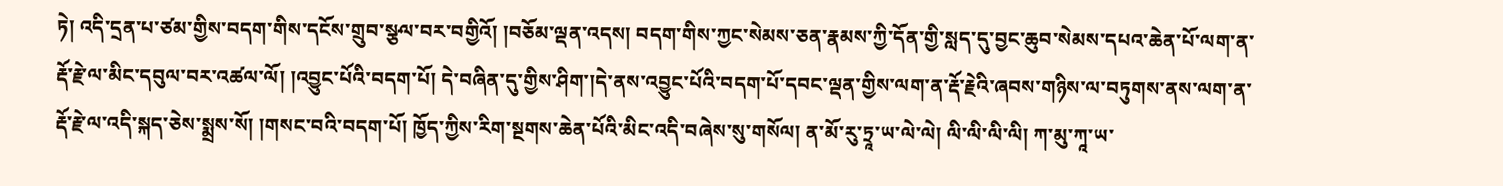ཏེ། འདི་དྲན་པ་ཙམ་གྱིས་བདག་གིས་དངོས་གྲུབ་སྩལ་བར་བགྱིའོ། །བཅོམ་ལྡན་འདས། བདག་གིས་ཀྱང་སེམས་ཅན་རྣམས་ཀྱི་དོན་གྱི་སླད་དུ་བྱང་ཆུབ་སེམས་དཔའ་ཆེན་པོ་ལག་ན་རྡོ་རྗེ་ལ་མིང་དབུལ་བར་འཚལ་ལོ། །འབྱུང་པོའི་བདག་པོ། དེ་བཞིན་དུ་གྱིས་ཤིག་།དེ་ནས་འབྱུང་པོའི་བདག་པོ་དབང་ལྡན་གྱིས་ལག་ན་རྡོ་རྗེའི་ཞབས་གཉིས་ལ་བཏུགས་ནས་ལག་ན་རྡོ་རྗེ་ལ་འདི་སྐད་ཅེས་སྨྲས་སོ། །གསང་བའི་བདག་པོ། ཁྱོད་ཀྱིས་རིག་སྔགས་ཆེན་པོའི་མིང་འདི་བཞེས་སུ་གསོལ། ན་མོ་རུ་ཏྲཱ་ཡ་ལེ་ལེ། ལི་ལི་ལི་ལི། ཀ་མུ་ཀཱ་ཡ་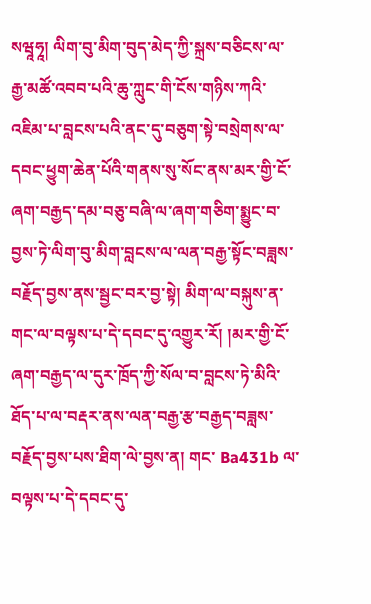སཝཱཧཱ། ལིག་བུ་མིག་བུད་མེད་ཀྱི་སྐྲས་བཅིངས་ལ་རྒྱ་མཚོ་འབབ་པའི་ཆུ་ཀླུང་གི་ངོས་གཉིས་ཀའི་འཇིམ་པ་བླངས་པའི་ནང་དུ་བཅུག་སྟེ་བསྲེགས་ལ་དབང་ཕྱུག་ཆེན་པོའི་གནས་སུ་སོང་ནས་མར་གྱི་ངོ་ཞག་བརྒྱད་དམ་བཅུ་བཞི་ལ་ཞག་གཅིག་སྨྱུང་བ་བྱས་ཏེ་ལིག་བུ་མིག་བླངས་ལ་ལན་བརྒྱ་སྟོང་བཟླས་བརྗོད་བྱས་ནས་སྦྱང་བར་བྱ་སྟེ། མིག་ལ་བསྐུས་ན་གང་ལ་བལྟས་པ་དེ་དབང་དུ་འགྱུར་རོ། །མར་གྱི་ངོ་ཞག་བརྒྱད་ལ་དུར་ཁྲོད་ཀྱི་སོལ་བ་བླངས་ཏེ་མིའི་ཐོད་པ་ལ་བརྡར་ནས་ལན་བརྒྱ་རྩ་བརྒྱད་བཟླས་བརྗོད་བྱས་པས་ཐིག་ལེ་བྱས་ན། གང་ Ba431b ལ་བལྟས་པ་དེ་དབང་དུ་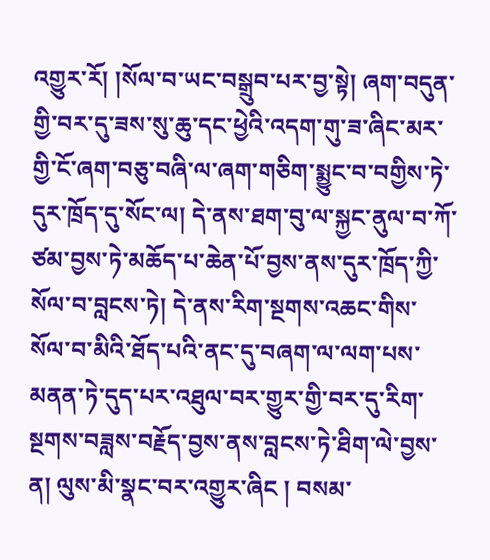འགྱུར་རོ། །སོལ་བ་ཡང་བསྒྲུབ་པར་བྱ་སྟེ། ཞག་བདུན་གྱི་བར་དུ་ཟས་སུ་ཆུ་དང་ཕྱེའི་འདག་གུ་ཟ་ཞིང་མར་གྱི་ངོ་ཞག་བཅུ་བཞི་ལ་ཞག་གཅིག་སྨྱུང་བ་བགྱིས་ཏེ་དུར་ཁྲོད་དུ་སོང་ལ། དེ་ནས་ཐག་བུ་ལ་སྐྱང་ནུལ་བ་ཀོ་ཙམ་བྱས་ཏེ་མཆོད་པ་ཆེན་པོ་བྱས་ནས་དུར་ཁྲོད་ཀྱི་སོལ་བ་བླངས་ཏེ། དེ་ནས་རིག་སྔགས་འཆང་གིས་སོལ་བ་མིའི་ཐོད་པའི་ནང་དུ་བཞག་ལ་ལག་པས་མནན་ཏེ་དུད་པར་འཐུལ་བར་གྱུར་གྱི་བར་དུ་རིག་སྔགས་བཟླས་བརྗོད་བྱས་ནས་བླངས་ཏེ་ཐིག་ལེ་བྱས་ན། ལུས་མི་སྣང་བར་འགྱུར་ཞིང ། བསམ་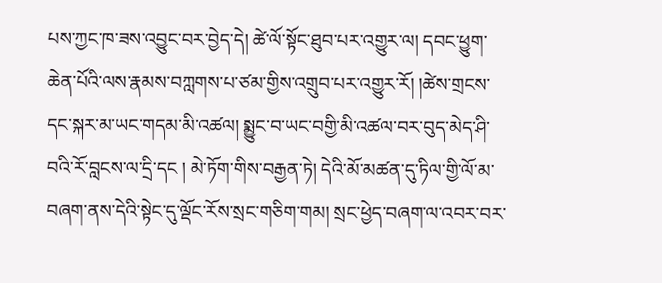པས་ཀྱང་ཁ་ཟས་འབྱུང་བར་བྱེད་དེ། ཚེ་ལོ་སྟོང་ཐུབ་པར་འགྱུར་ལ། དབང་ཕྱུག་ཆེན་པོའི་ལས་རྣམས་བཀླགས་པ་ཙམ་གྱིས་འགྲུབ་པར་འགྱུར་རོ། །ཚེས་གྲངས་དང་སྐར་མ་ཡང་གདམ་མི་འཚལ། སྨྱུང་བ་ཡང་བགྱི་མི་འཚལ་བར་བུད་མེད་ཤི་བའི་རོ་བླངས་ལ་དྲི་དང ། མེ་ཏོག་གིས་བརྒྱན་ཏེ། དེའི་མོ་མཚན་དུ་ཏིལ་གྱི་ལོ་མ་བཞག་ནས་དེའི་སྟེང་དུ་ལྡོང་རོས་སྲང་གཅིག་གམ། སྲང་ཕྱེད་བཞག་ལ་འབར་བར་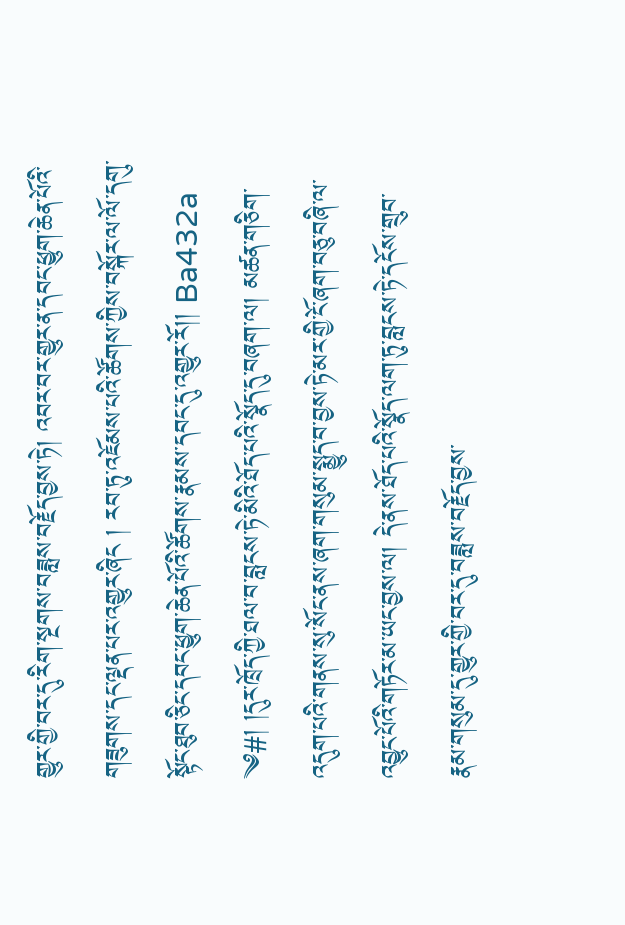གྱུར་གྱི་བར་དུ་རིག་སྔགས་བཟླས་བརྗོད་བྱས་ཏེ། འབར་བར་གྱུར་ན་དབང་ཕྱུག་ཆེན་པོའི་གཟུགས་དང་ལྡན་པར་འགྱུར་ཞིང ། རབ་ཏུ་འཇོམས་པའི་ཚོགས་ཀྱིས་བསྐོར་ལ་ལོ་དགུ་སྟོང་ཐུབ་ཅིང་དབང་ཕྱུག་ཆེན་པོའི་ཚོགས་རྣམས་དབང་དུ་འགྱུར་རོ།། Ba432a ༄#། །དུར་ཁྲོད་ཀྱི་ཐལ་བ་བླངས་ཏེ་མིའི་ཐོད་པའི་སྣོད་དུ་བཞག་ལ། མཚན་གཅིག་འདུག་པའི་གནས་སུ་སོང་ནས་ཞག་གསུམ་སྨྱུད་བ་བྱས་ཏེ་མར་གྱི་ངོ་ཞག་བཅུ་བཞི་ལ་འབྱུང་པོའི་གཏོར་མ་ཡང་བྱས་ལ། དེ་ནས་ཐོད་པའི་སྣོད་ལག་ཏུ་བླངས་ཏེ་དངོས་གྲུབ་རྣམ་གསུམ་དུ་གྱུར་གྱི་བར་དུ་བཟླས་བརྗོད་བྱས་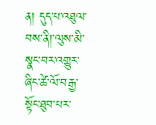ན། དུད་པ་འཐུལ་བས་ནི།་ལུས་མི་སྣང་བར་འགྱུར་ཞིང་ཚེ་ལོ་བརྒྱ་སྟོང་ཐུབ་པར་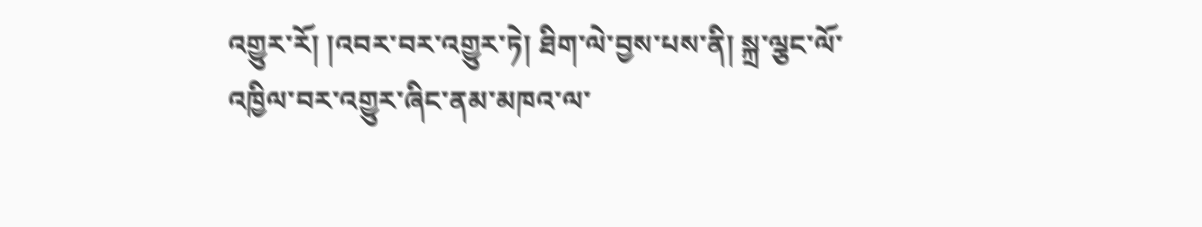འགྱུར་རོ། །འབར་བར་འགྱུར་ཏེ། ཐིག་ལེ་བྱས་པས་ནི། སྐྲ་ལྕང་ལོ་འཁྱིལ་བར་འགྱུར་ཞིང་ནམ་མཁའ་ལ་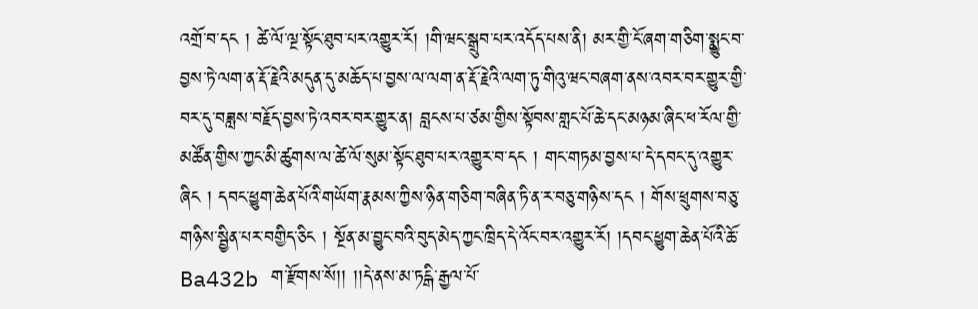འགྲོ་བ་དང ། ཚེ་ལོ་ལྔ་སྟོང་ཐུབ་པར་འགྱུར་རོ། །གི་ཝང་སྒྲུབ་པར་འདོད་པས་ནི། མར་གྱི་ངོ་ཞག་གཅིག་སྨྱུང་བ་བྱས་ཏེ་ལག་ན་རྡོ་རྗེའི་མདུན་དུ་མཆོད་པ་བྱས་ལ་ལག་ན་རྡོ་རྗེའི་ལག་ཏུ་གིའུ་ཝང་བཞག་ནས་འབར་བར་གྱུར་གྱི་བར་དུ་བཟླས་བརྗོད་བྱས་ཏེ་འབར་བར་གྱུར་ན། བླངས་པ་ཙམ་གྱིས་སྟོབས་གླང་པོ་ཆེ་དང་མཉམ་ཞིང་ཕ་རོལ་གྱི་མཚོན་གྱིས་ཀྱང་མི་ཚུགས་ལ་ཚེ་ལོ་སུམ་སྟོང་ཐུབ་པར་འགྱུར་བ་དང ། གང་གཏམ་བྱས་པ་དེ་དབང་དུ་འགྱུར་ཞིང ། དབང་ཕྱུག་ཆེན་པོའི་གཡོག་རྣམས་ཀྱིས་ཉིན་གཅིག་བཞིན་ཏི་ན་ར་བཅུ་གཉིས་དང ། གོས་ཕྲུགས་བཅུ་གཉིས་སྦྱིན་པར་བགྱིད་ཅིང ། སྔོན་མ་བྱུང་བའི་བུད་མེད་ཀྱང་ཁྲིད་དེ་འོང་བར་འགྱུར་རོ། །དབང་ཕྱུག་ཆེན་པོའི་ཆོ་ Ba432b ག་རྫོགས་སོ།། །།དེ་ནས་མ་ཏངྒི་རྒྱལ་པོ་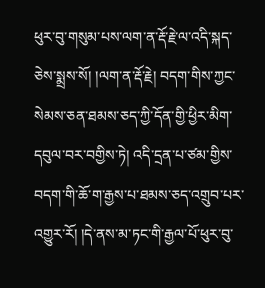ཕུར་བུ་གསུམ་པས་ལག་ན་རྡོ་རྗེ་ལ་འདི་སྐད་ཅེས་སྨྲས་སོ། །ལག་ན་རྡོ་རྗེ། བདག་གིས་ཀྱང་སེམས་ཅན་ཐམས་ཅད་ཀྱི་དོན་གྱི་ཕྱིར་མིག་དབུལ་བར་བགྱིས་ཏེ། འདི་དྲན་པ་ཙམ་གྱིས་བདག་གི་ཆོ་ག་རྒྱས་པ་ཐམས་ཅད་འགྲུབ་པར་འགྱུར་རོ། །དེ་ནས་མ་ཏང་གི་རྒྱལ་པོ་ཕུར་བུ་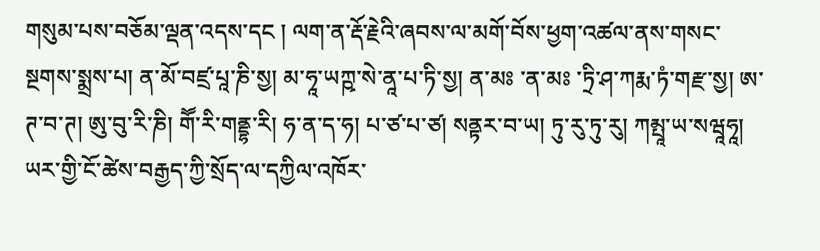གསུམ་པས་བཅོམ་ལྡན་འདས་དང ། ལག་ན་རྡོ་རྗེའི་ཞབས་ལ་མགོ་བོས་ཕྱག་འཚལ་ནས་གསང་སྔགས་སྨྲས་པ། ན་མོ་བཛྲ་པཱ་ཎི་སྱ། མ་ཧཱ་ཡཀྵ་སེ་ནཱ་པ་ཏི་སྱ། ན་མཿ ་ན་མཿ ་ཏྲི་ཤ་ཀརྨ་ཏཾ་གརྫ་སྱ། ཨ་ཊ་བ་ཊ། ཨུ་བུ་རི་ཎི། གཽ་རི་གནྡྷ་རི། ཧ་ན་ད་ཧ། པ་ཙ་པ་ཙ། སནྟར་བ་ཡ། ཏུ་རུ་ཏུ་རུ། ཀམྤཱ་ཡ་སཝཱཧཱ། ཡར་གྱི་ངོ་ཚེས་བརྒྱད་ཀྱི་སྲོད་ལ་དཀྱིལ་འཁོར་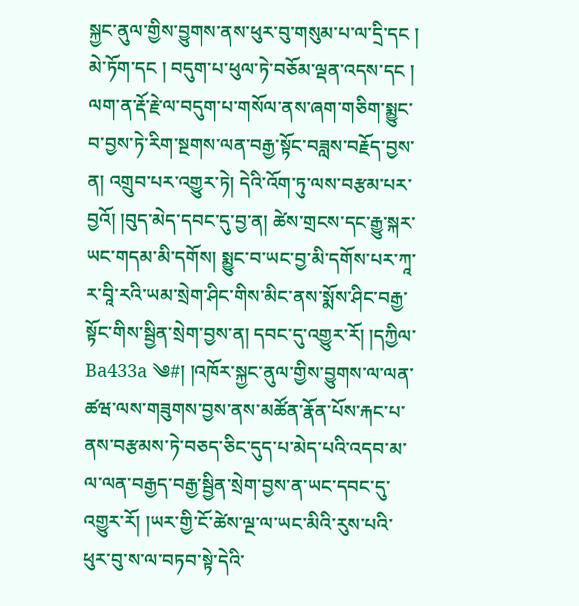སྐྱང་ནུལ་གྱིས་བྱུགས་ནས་ཕུར་བུ་གསུམ་པ་ལ་དྲི་དང ། མེ་ཏོག་དང ། བདུག་པ་ཕུལ་ཏེ་བཅོམ་ལྡན་འདས་དང ། ལག་ན་རྡོ་རྗེ་ལ་བདུག་པ་གསོལ་ནས་ཞག་གཅིག་སྨྱུང་བ་བྱས་ཏེ་རིག་སྔགས་ལན་བརྒྱ་སྟོང་བཟླས་བརྗོད་བྱས་ན། འགྲུབ་པར་འགྱུར་ཏེ། དེའི་འོག་ཏུ་ལས་བརྩམ་པར་བྱའོ། །བུད་མེད་དབང་དུ་བྱ་ན། ཚེས་གྲངས་དང་རྒྱུ་སྐར་ཡང་གདམ་མི་དགོས། སྨྱུང་བ་ཡང་བྱ་མི་དགོས་པར་ཀཱ་ར་བཱི་རའི་ཡམ་སྲེག་ཤིང་གིས་མིང་ནས་སྨོས་ཤིང་བརྒྱ་སྟོང་གིས་སྦྱིན་སྲེག་བྱས་ན། དབང་དུ་འགྱུར་རོ། །དཀྱིལ་ Ba433a ༄#། །འཁོར་སྐྱང་ནུལ་གྱིས་བྱུགས་ལ་ལན་ཚཝ་ལས་གཟུགས་བྱས་ནས་མཚོན་རྣོན་པོས་རྐང་པ་ནས་བརྩམས་ཏེ་བཅད་ཅིང་དུད་པ་མེད་པའི་འདབ་མ་ལ་ལན་བརྒྱད་བརྒྱ་སྦྱིན་སྲེག་བྱས་ན་ཡང་དབང་དུ་འགྱུར་རོ། །ཡར་གྱི་ངོ་ཚེས་ལྔ་ལ་ཡང་མིའི་རུས་པའི་ཕུར་བུ་ས་ལ་བཏབ་སྟེ་དེའི་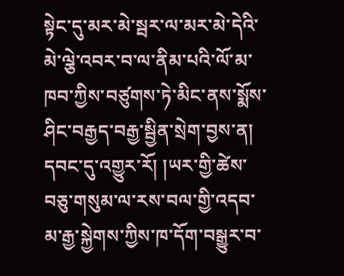སྟེང་དུ་མར་མེ་སྦར་ལ་མར་མེ་དེའི་མེ་ལྕེ་འབར་བ་ལ་ནིམ་པའི་ལོ་མ་ཁབ་ཀྱིས་བཙུགས་ཏེ་མིང་ནས་སྨོས་ཤིང་བརྒྱད་བརྒྱ་སྦྱིན་སྲེག་བྱས་ན། དབང་དུ་འགྱུར་རོ། །ཡར་གྱི་ཚེས་བཅུ་གསུམ་ལ་རས་བལ་གྱི་འདབ་མ་རྒྱ་སྐྱེགས་ཀྱིས་ཁ་དོག་བསྒྱུར་བ་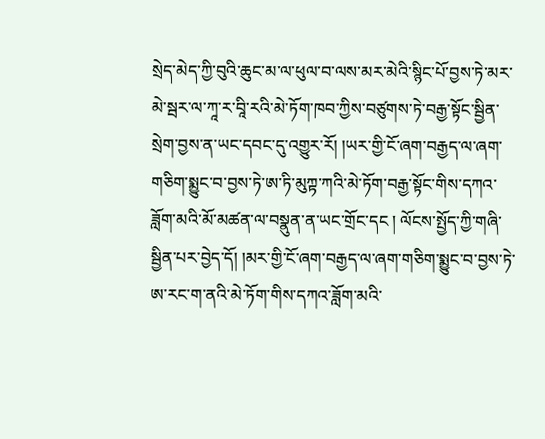སྲེད་མེད་ཀྱི་བུའི་ཆུང་མ་ལ་ཕུལ་བ་ལས་མར་མེའི་སྙིང་པོ་བྱས་ཏེ་མར་མེ་སྦར་ལ་ཀཱ་ར་བཱི་རའི་མེ་ཏོག་ཁབ་ཀྱིས་བཙུགས་ཏེ་བརྒྱ་སྟོང་སྦྱིན་སྲེག་བྱས་ན་ཡང་དབང་དུ་འགྱུར་རོ། །ཡར་གྱི་ངོ་ཞག་བརྒྱད་ལ་ཞག་གཅིག་སྨྱུང་བ་བྱས་ཏེ་ཨ་ཏི་མུཀྟ་ཀའི་མེ་ཏོག་བརྒྱ་སྟོང་གིས་དཀའ་ཟློག་མའི་མོ་མཚན་ལ་བསྣུན་ན་ཡང་གྲོང་དང ། ལོངས་སྤྱོད་ཀྱི་གཞི་སྦྱིན་པར་བྱེད་དོ། །མར་གྱི་ངོ་ཞག་བརྒྱད་ལ་ཞག་གཅིག་སྨྱུང་བ་བྱས་ཏེ་ཨ་རང་ག་ནའི་མེ་ཏོག་གིས་དཀའ་ཟློག་མའི་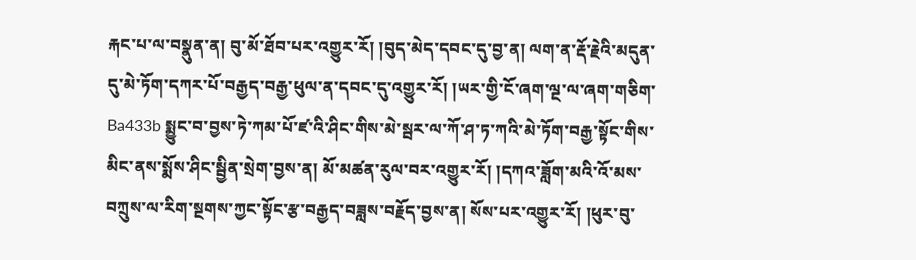རྐང་པ་ལ་བསྣུན་ན། བུ་མོ་ཐོབ་པར་འགྱུར་རོ། །བུད་མེད་དབང་དུ་བྱ་ན། ལག་ན་རྡོ་རྗེའི་མདུན་དུ་མེ་ཏོག་དཀར་པོ་བརྒྱད་བརྒྱ་ཕུལ་ན་དབང་དུ་འགྱུར་རོ། །ཡར་གྱི་ངོ་ཞག་ལྔ་ལ་ཞག་གཅིག་ Ba433b སྨྱུང་བ་བྱས་ཏེ་ཀམ་པོ་ཛ་འི་ཤིང་གིས་མེ་སྦར་ལ་ཀོ་ཤ་ཏ་ཀའི་མེ་ཏོག་བརྒྱ་སྟོང་གིས་མིང་ནས་སྨོས་ཤིང་སྦྱིན་སྲེག་བྱས་ན། མོ་མཚན་རུལ་བར་འགྱུར་རོ། །དཀའ་ཟློག་མའི་འོ་མས་བཀྲུས་ལ་རིག་སྔགས་ཀྱང་སྟོང་རྩ་བརྒྱད་བཟླས་བརྗོད་བྱས་ན། སོས་པར་འགྱུར་རོ། །ཕུར་བུ་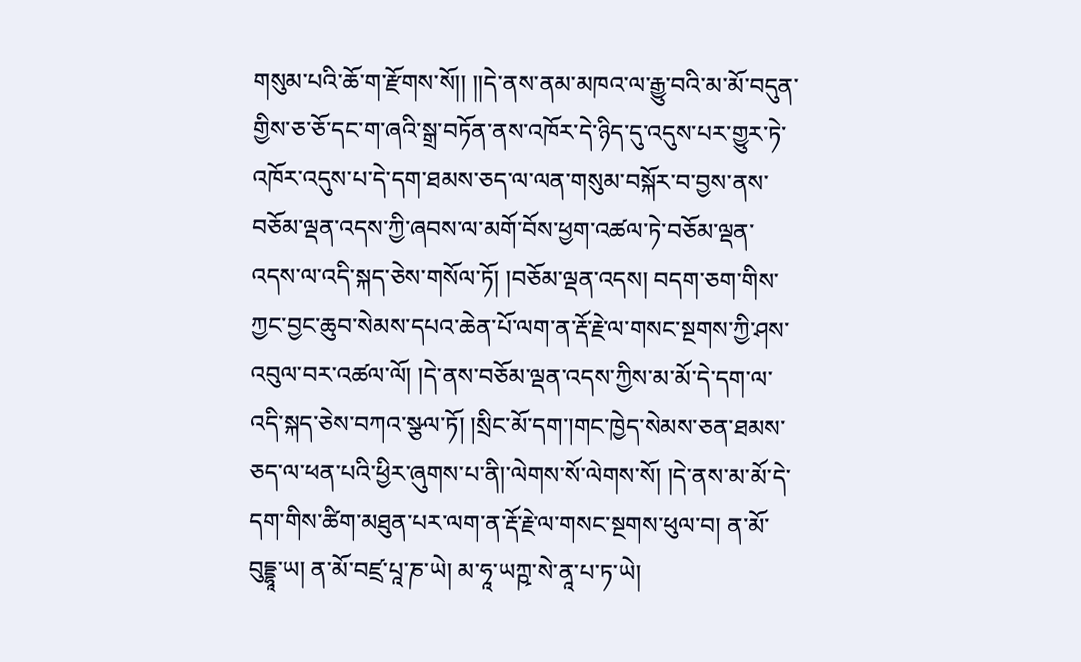གསུམ་པའི་ཆོ་ག་རྫོགས་སོ།། །།དེ་ནས་ནམ་མཁའ་ལ་རྒྱུ་བའི་མ་མོ་བདུན་གྱིས་ཅ་ཅོ་དང་ག་ཞའི་སྒྲ་བཏོན་ནས་འཁོར་དེ་ཉིད་དུ་འདུས་པར་གྱུར་ཏེ་འཁོར་འདུས་པ་དེ་དག་ཐམས་ཅད་ལ་ལན་གསུམ་བསྐོར་བ་བྱས་ནས་བཅོམ་ལྡན་འདས་ཀྱི་ཞབས་ལ་མགོ་བོས་ཕྱག་འཚལ་ཏེ་བཅོམ་ལྡན་འདས་ལ་འདི་སྐད་ཅེས་གསོལ་ཏོ། །བཅོམ་ལྡན་འདས། བདག་ཅག་གིས་ཀྱང་བྱང་ཆུབ་སེམས་དཔའ་ཆེན་པོ་ལག་ན་རྡོ་རྗེ་ལ་གསང་སྔགས་ཀྱི་ཤས་འབུལ་བར་འཚལ་ལོ། །དེ་ནས་བཅོམ་ལྡན་འདས་ཀྱིས་མ་མོ་དེ་དག་ལ་འདི་སྐད་ཅེས་བཀའ་སྩལ་ཏོ། །སྲིང་མོ་དག་།གང་ཁྱེད་སེམས་ཅན་ཐམས་ཅད་ལ་ཕན་པའི་ཕྱིར་ཞུགས་པ་ནི།་ལེགས་སོ་ལེགས་སོ། །དེ་ནས་མ་མོ་དེ་དག་གིས་ཚིག་མཐུན་པར་ལག་ན་རྡོ་རྗེ་ལ་གསང་སྔགས་ཕུལ་བ། ན་མོ་བུདྡྷཱ་ཡ། ན་མོ་བཛྲ་པཱ་ཎ་ཡེ། མ་ཧཱ་ཡཀྵ་སེ་ནཱ་པ་ཏ་ཡེ།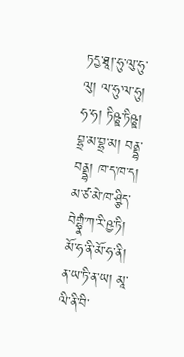ཏདྱ་ཐཱ།་ཧུ་ལུ་ཧུ་ལུ། ལ་ཧུ་ལ་ཧུ། ཧ་ཧ། ཏིཥྛ་ཏིཥྛ། བྷྲ་མ་བྷྲ་མ། བནྡྷ་བནྡྷ། ཁ་ད་ཁ་ད། མ་ཙ་མེ་ཁ་ཤྩིད་བེགྷྣཾ་ཀ་རི་ཥྱ་ཏི། མོ་ཧ་ནི་མོ་ཧ་ནི། ན་ཡ་ཏི་ན་ཡ། མཱ་ལི་ནི་བི་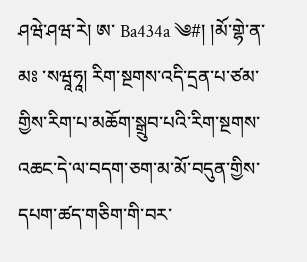ཤཝེ་ཤཝ་རེ། ཨ་ Ba434a ༄#། །མོ་གྷེ་ན་མཿ ་སཝཱཧཱ། རིག་སྔགས་འདི་དྲན་པ་ཙམ་གྱིས་རིག་པ་མཆོག་སྒྲུབ་པའི་རིག་སྔགས་འཆང་དེ་ལ་བདག་ཅག་མ་མོ་བདུན་གྱིས་དཔག་ཚད་གཅིག་གི་བར་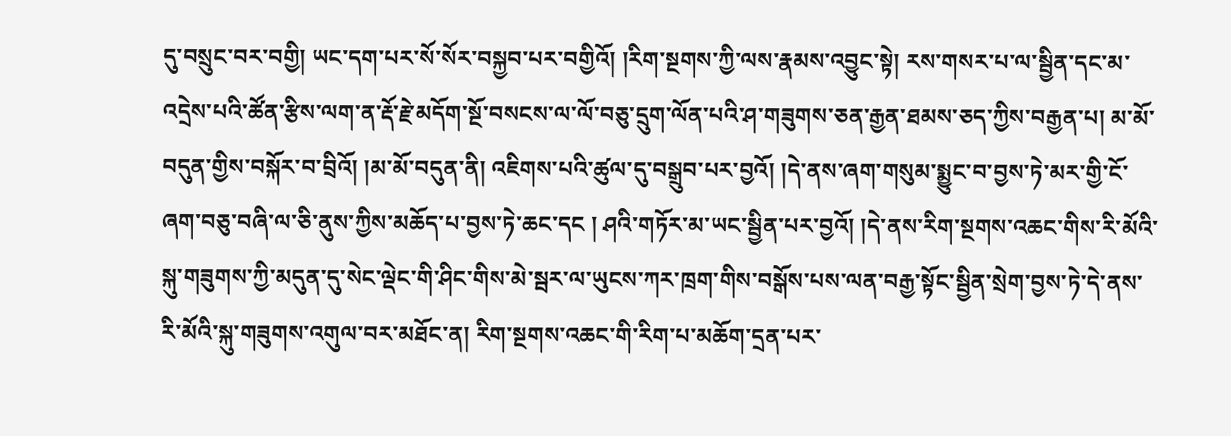དུ་བསྲུང་བར་བགྱི། ཡང་དག་པར་སོ་སོར་བསྐྱབ་པར་བགྱིའོ། །རིག་སྔགས་ཀྱི་ལས་རྣམས་འབྱུང་སྟེ། རས་གསར་པ་ལ་སྦྱིན་དང་མ་འདྲེས་པའི་ཚོན་རྩིས་ལག་ན་རྡོ་རྗེ་མདོག་སྔོ་བསངས་ལ་ལོ་བཅུ་དྲུག་ལོན་པའི་ཤ་གཟུགས་ཅན་རྒྱན་ཐམས་ཅད་ཀྱིས་བརྒྱན་པ། མ་མོ་བདུན་གྱིས་བསྐོར་བ་བྲིའོ། །མ་མོ་བདུན་ནི། འཇིགས་པའི་ཚུལ་དུ་བསྒྲུབ་པར་བྱའོ། །དེ་ནས་ཞག་གསུམ་སྨྱུང་བ་བྱས་ཏེ་མར་གྱི་ངོ་ཞག་བཅུ་བཞི་ལ་ཅི་ནུས་ཀྱིས་མཆོད་པ་བྱས་ཏེ་ཆང་དང ། ཤའི་གཏོར་མ་ཡང་སྦྱིན་པར་བྱའོ། །དེ་ནས་རིག་སྔགས་འཆང་གིས་རི་མོའི་སྐུ་གཟུགས་ཀྱི་མདུན་དུ་སེང་ལྡེང་གི་ཤིང་གིས་མེ་སྦར་ལ་ཡུངས་ཀར་ཁྲག་གིས་བསྒོས་པས་ལན་བརྒྱ་སྟོང་སྦྱིན་སྲེག་བྱས་ཏེ་དེ་ནས་རི་མོའི་སྐུ་གཟུགས་འགུལ་བར་མཐོང་ན། རིག་སྔགས་འཆང་གི་རིག་པ་མཆོག་དྲན་པར་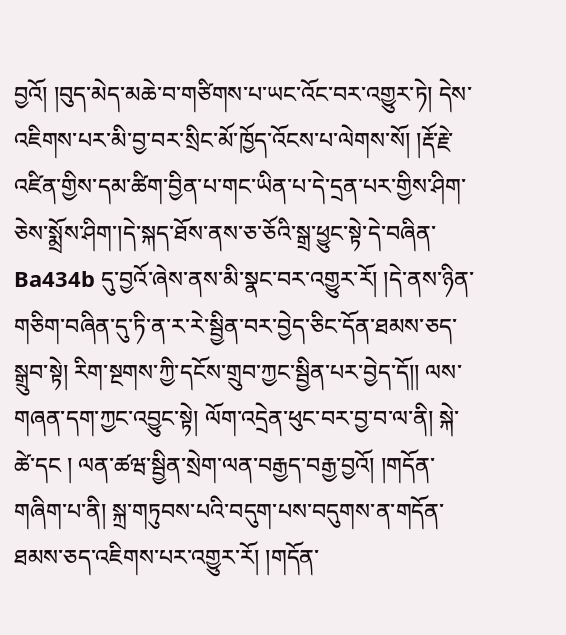བྱའོ། །བུད་མེད་མཆེ་བ་གཙིགས་པ་ཡང་འོང་བར་འགྱུར་ཏེ། དེས་འཇིགས་པར་མི་བྱ་བར་སྲིང་མོ་ཁྱོད་འོངས་པ་ལེགས་སོ། །རྡོ་རྗེ་འཛིན་གྱིས་དམ་ཚིག་བྱིན་པ་གང་ཡིན་པ་དེ་དྲན་པར་གྱིས་ཤིག་ཅེས་སྨྲོས་ཤིག་།དེ་སྐད་ཐོས་ནས་ཅ་ཅོའི་སྒྲ་ཕྱུང་སྟེ་དེ་བཞིན་ Ba434b དུ་བྱའོ་ཞེས་ནས་མི་སྣང་བར་འགྱུར་རོ། །དེ་ནས་ཉིན་གཅིག་བཞིན་དུ་ཏི་ན་ར་རེ་སྦྱིན་བར་བྱེད་ཅིང་དོན་ཐམས་ཅད་སྒྲུབ་སྟེ། རིག་སྔགས་ཀྱི་དངོས་གྲུབ་ཀྱང་སྦྱིན་པར་བྱེད་དོ།། ལས་གཞན་དག་ཀྱང་འབྱུང་སྟེ། ལོག་འདྲེན་ཕུང་བར་བྱ་བ་ལ་ནི། སྐེ་ཚེ་དང ། ལན་ཚཝ་སྦྱིན་སྲེག་ལན་བརྒྱད་བརྒྱ་བྱའོ། །གདོན་གཞིག་པ་ནི། སྐྲ་གཏུབས་པའི་བདུག་པས་བདུགས་ན་གདོན་ཐམས་ཅད་འཇིགས་པར་འགྱུར་རོ། །གདོན་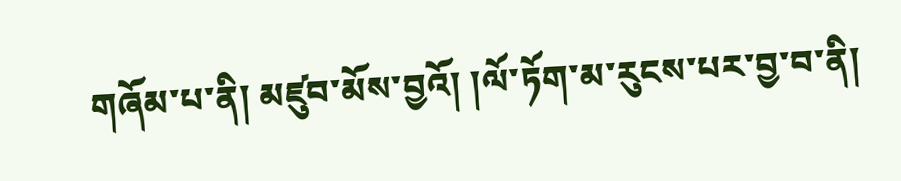གཞོམ་པ་ནི། མཛུབ་མོས་བྱའོ། །ལོ་ཏོག་མ་རུངས་པར་བྱ་བ་ནི།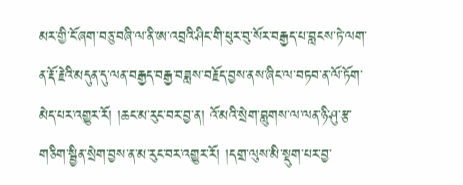མར་གྱི་ངོ་ཞག་བཅུ་བཞི་ལ་ནི་ཨ་འབྲའི་ཤིང་གི་ཕུར་བུ་སོར་བརྒྱད་པ་བླངས་ཏེ་ལག་ན་རྡོ་རྗེའི་མདུན་དུ་ལན་བརྒྱད་བརྒྱ་བཟླས་བརྗོད་བྱས་ནས་ཞིང་ལ་བཏབ་ན་ལོ་ཏོག་མེད་པར་འགྱུར་རོ། །ཆང་མ་རུང་བར་བྱ་ན། འོ་མའི་སྲེག་བླུགས་ལ་ལན་ཉི་ཤུ་རྩ་གཅིག་སྦྱིན་སྲེག་བྱས་ན་མ་རུང་བར་འགྱུར་རོ། །དགྲ་ལུས་མི་སྡུག་པར་བྱ་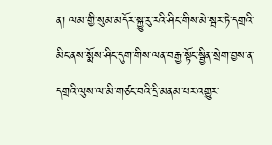ན། ལམ་གྱི་སུམ་མདོར་སྐྱུ་རུ་རའི་ཤིང་གིས་མེ་སྦར་ཏེ་དགྲའི་མིང་ནས་སྨོས་ཤིང་དུག་གིས་ལན་བརྒྱ་སྟོང་སྦྱིན་སྲེག་བྱས་ན་དགྲའི་ལུས་ལ་མི་གཙང་བའི་དྲི་མནམ་པར་འགྱུར་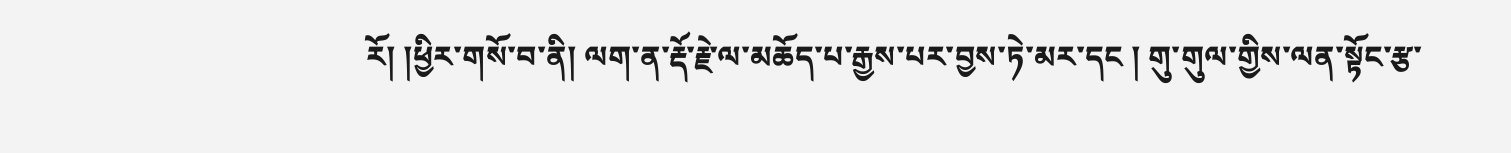རོ། །ཕྱིར་གསོ་བ་ནི། ལག་ན་རྡོ་རྗེ་ལ་མཆོད་པ་རྒྱས་པར་བྱས་ཏེ་མར་དང ། གུ་གུལ་གྱིས་ལན་སྟོང་རྩ་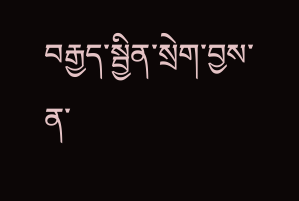བརྒྱད་སྦྱིན་སྲེག་བྱས་ན་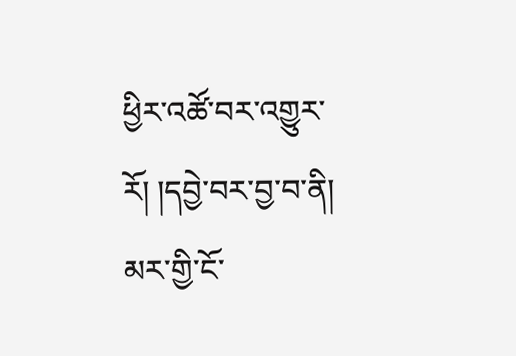ཕྱིར་འཚོ་བར་འགྱུར་རོ། །དབྱེ་བར་བྱ་བ་ནི། མར་གྱི་ངོ་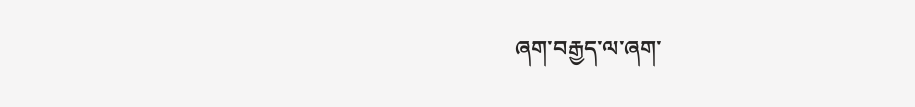ཞག་བརྒྱད་ལ་ཞག་